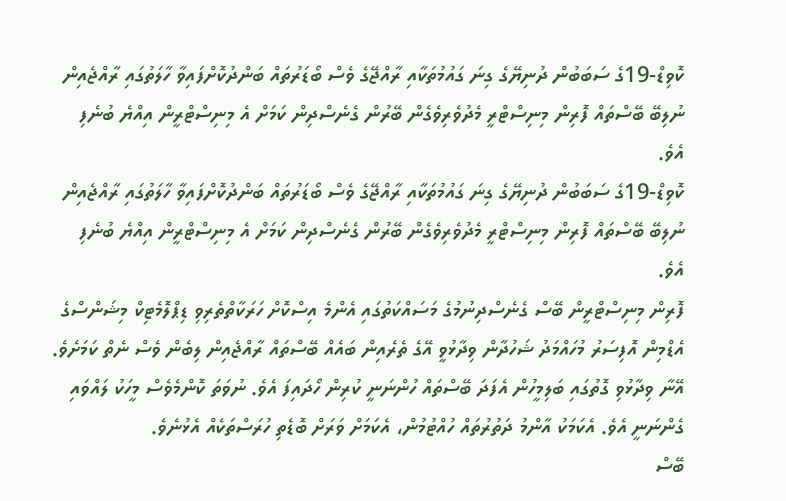ކޮވިޑް-19ގެ ސަބަބުން ދުނިޔޭގެ ގިނަ ގައުމުތަކާއި ރާއްޖޭގެ ވެސް ބޯޑަރުތައް ބަންދުކޮށްފައިވާ ހާލަތުގައި ރާއްޖެއިން ނުލިބޭ ބޭސްތައް ފޮރިން މިނިސްޓްރީ މެދުވެރިވެގެން ބޭރުން ގެނެސްދިން ކަމަށް އެ މިނިސްޓްރީން އިއްޔެ ބުނެފި އެވެ.
ކޮވިޑް-19ގެ ސަބަބުން ދުނިޔޭގެ ގިނަ ގައުމުތަކާއި ރާއްޖޭގެ ވެސް ބޯޑަރުތައް ބަންދުކޮށްފައިވާ ހާލަތުގައި ރާއްޖެއިން ނުލިބޭ ބޭސްތައް ފޮރިން މިނިސްޓްރީ މެދުވެރިވެގެން ބޭރުން ގެނެސްދިން ކަމަށް އެ މިނިސްޓްރީން އިއްޔެ ބުނެފި އެވެ.
ފޮރިން މިނިސްޓްރީން ބޭސް ގެނެސްދިނުމުގެ މަސައްކަތުގައި އެންމެ އިސްކޮށް ހަރަކާތްތެރިވި ޑިޕްލޮމެޓިކް މިޝަންސްގެ އެޑްމިން އޮފިސަރު މުހައްމަދު ޝަހުދާން ވިދާޅުވީ އޭގެ ތެރެއިން ބައެއް ބޭސްތައް ރާއްޖެއިން ލިބެން ވެސް ނެތް ކަމަށެވެ.
އޭނާ ވިދާޅުވި ގޮތުގައި ބަލިމީހުން އެފަދަ ބޭސްތައް ހުންނަނީ ކުރިން ހޯދައިފަ އެވެ. ނުވަތަ ކޮންމެވެސް މީހަކު ލައްވައި ގެންނަނީ އެވެ. އެކަމަކު އާންމު ދަތުރުތައް ހުއްޓުމުން، އެކަމަށް ވަރަށް ބޮޑެތި ހުރަސްތަކެއް އެޅުނެވެ.
ބޭސް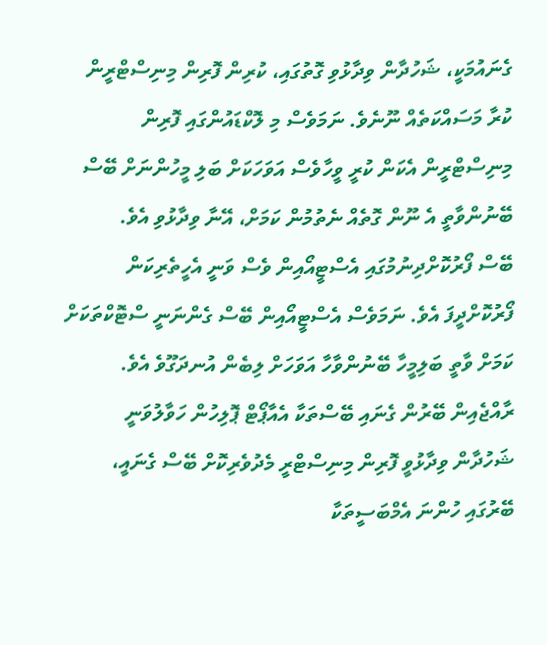ގެނައުމަކީ، ޝަހުދާން ވިދާޅުވި ގޮތުގައި، ކުރިން ފޮރިން މިނިސްޓްރީން ކުރާ މަސައްކަތެއް ނޫނެވެ. ނަމަވެސް މި ލޮކްޑައުންގައި ފޮރިން މިނިސްޓްރީން އެކަން ކުރީ ވީހާވެސް އަވަހަކަށް ބަލި މީހުންނަށް ބޭސް ބޭނުންވާތީ އެ ނޫން ގޮތެއް ނެތުމުން ކަމަށް، އޭނާ ވިދާޅުވި އެވެ.
ބޭސް ފޯރުކޮށްދިނުމުގައި އެސްޓީއޯއިން ވެސް ވަނީ އެހީތެރިކަން ފޯރުކޮށްދީފަ އެވެ. ނަމަވެސް އެސްޓީއޯއިން ބޭސް ގެންނަނީ ސްޓޮކްތަކަށް ކަމަށް ވާތީ ބަލިމީހާ ބޭނުންވާހާ އަވަހަށް ލިބެން އުނދަގޫވެ އެވެ.
ރާއްޖެއިން ބޭރުން ގެނައި ބޭސްތަކާ އެއާޕޯޓް ޕޮލިހުން ހަވާލުވަނީ
ޝަހުދާން ވިދާޅުވީ ފޮރިން މިނިސްޓްރީ މެދުވެރިކޮށް ބޭސް ގެނައީ، ބޭރުގައި ހުންނަ އެމްބަސީތަކާ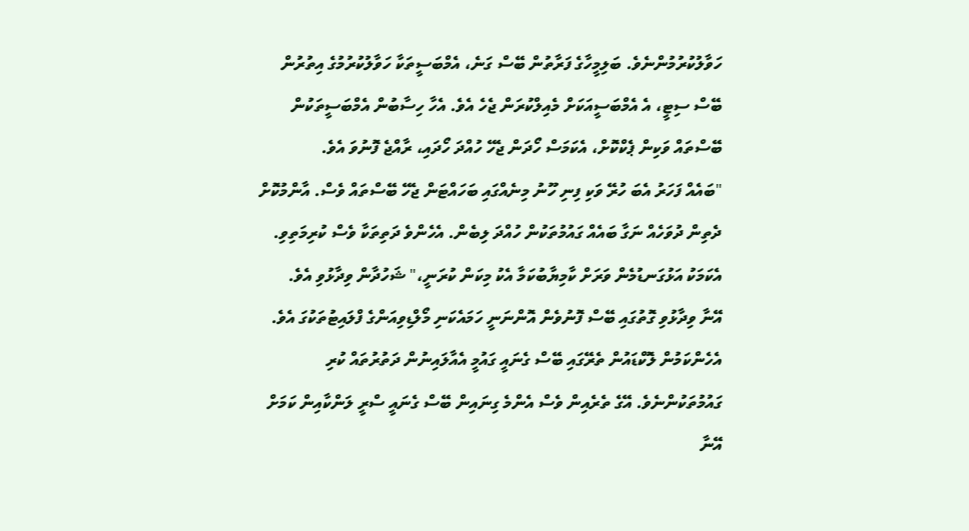ހަވާލުކުރުމުންނެވެ. ބަލިމީހާގެ ފަރާތުން ބޭސް ގަނެ، އެމްބަސީތަކާ ހަވާލުކުރުމުގެ އިތުރުން ބޭސް ސިޓީ، އެ އެމްބަސީއަކަށް މެއިލްކުރަން ޖެހެ އެވެ. އެހާ ހިސާބުން އެމްބަސީތަކުން ބޭސްތައް ވަކިން ޕެކްކޮށް، އެކަމަސް ހޯދަން ޖެހޭ ހުއްދަ ހޯދައި، ރާއްޖެ ފޮނުވަ އެވެ.
"ބައެއް ފަހަރު އެބަ ހުރޭ ވަކި ފިނި ހޫނު މިނެއްގައި ބަހައްޓަން ޖެހޭ ބޭސްތައް ވެސް. އާންމުކޮށް ދެތިން ދުވަހެއް ނަގާ ބައެއް ގައުމުތަކުން ހުއްދަ ލިބެން. އެހެންވެ ދަތިތަކާ ވެސް ކުރިމަތިވި. އެކަމަކު އަޅުގަނޑުމެން ވަރަށް ކާމިޔާބުކަމާ އެކު މިކަން ކުރަނީ،" ޝަހުދާން ވިދާޅުވި އެވެ.
އޭނާ ވިދާޅުވި ގޮތުގައި ބޭސް ފޮނުވެން އޮންނަނީ ހަމައެކަނި މޯލްޑިވިއަންގެ ފްލައިޓުތަކުގަ އެވެ. އެހެންކަމުން ލޮކްޑައުން ތެރޭގައި ބޭސް ގެނައީ ގައުމީ އެއާލައިނުން ދަތުރުތައް ކުރި ގައުމުތަކުންނެވެ. އޭގެ ތެރެއިން ވެސް އެންމެ ގިނައިން ބޭސް ގެނައީ ސްރީ ލަންކާއިން ކަމަށް އޭނާ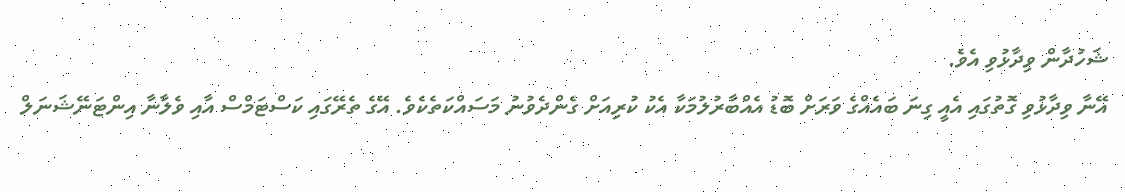ޝަހުދާން ވިދާޅުވި އެވެ.
އޭނާ ވިދާޅުވި ގޮތުގައި އެއީ ގިނަ ބައެއްގެ ވަރަށް ބޮޑު އެއްބާރުލުމަކާ އެކު ކުރިއަށް ގެންދެވުނު މަސައްކަތެކެވެ. އޭގެ ތެރޭގައި ކަސްޓަމްސް އާއި ވެލާނާ އިންޓަނޭޝަނަލް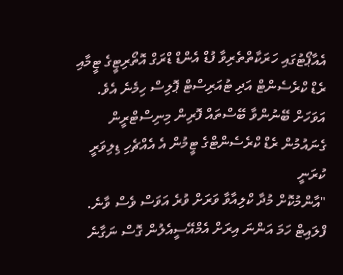އެއާޕޯޓުގައި ހަރަކާތްތެރިވާ ފުޑް އެންޑް ޑްރަގް އޮތޯރިޓީގެ ޓީމާއި ރެޑް ކްރެސެންޓް އަދި ޓުއަރިސްޓް ޕޮލިސް ހިމެނެ އެވެ.
އަވަހަށް ބޭނުންވާ ބޭސްތައް ފޮރިން މިނިސްޓްރީން ގެނައުމުން ރެޑް ކްރެސެންޓްގެ ޓީމުން އެ އެއްޗެހި ޑިލިވަރީ ކުރަނީ
"އާންމުކޮށް މުދާ ކްލިއާވާ ވަރަށް ވުރެ އަވަސް ވެސް ވާނެ. ފްލައިޓް ހަމަ އަންނަ އިރަށް އެމްއޭސީއެލުން ގޮސް ނަގާނެ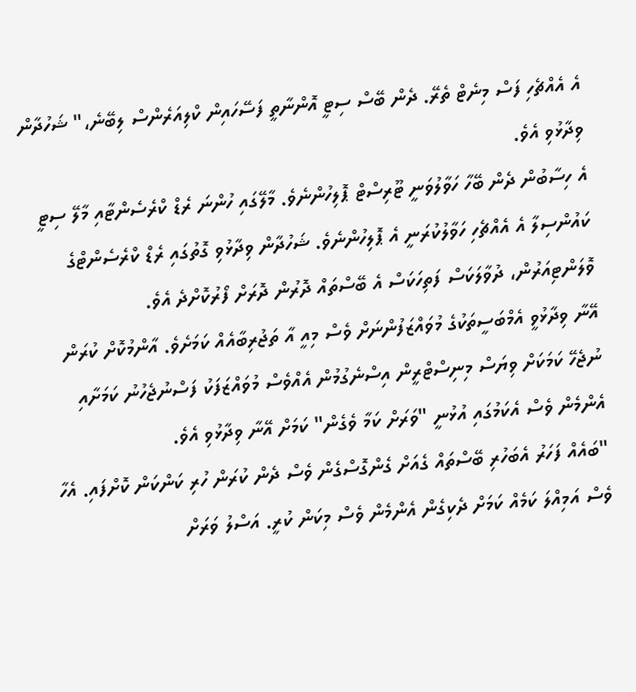އެ އެއްޗެހި ފަސް މިނެޓް ތެރޭ. ދެން ބޭސް ސިޓީ އޮންނާތީ ފަސޭހައިން ކްލިއަރެންސް ލިބޭނެ،" ޝަހުދާން ވިދާޅުވި އެވެ.
އެ ހިސާބުން ދެން ބޭހާ ހަވާލުވަނީ ޓޫރިސްޓް ޕޮލިހުންނެވެ. މާލޭގައި ހުންނަ ރެޑް ކްރެސެންޓާއި މާލޭ ސިޓީ ކައުންސިލާ އެ އެއްޗެހި ހަވާލުކުރަނީ އެ ޕޮލިހުންނެވެ. ޝަހުދާން ވިދާޅުވި ގޮތުގައި ރެޑް ކްރެސެންޓްގެ ވޮލަންޓިއަރުން، ދުވާލަކަސް ފަތިހަކަސް އެ ބޭސްތައް ދޮރުން ދޮރަށް ފޯރުކޮށްދެ އެވެ.
އޭނާ ވިދާޅުވީ އެމްބަސީތަކުގެ މުވައްޒަފުންނަށް ވެސް މިއީ އާ ތަޖުރިބާއެއް ކަމަށެވެ. އާންމުކޮށް ކުރަން ނުޖެހޭ ކަމަކަށް ވިޔަސް މިނިސްޓްރީން އިސްނެގުމުން އެއްވެސް މުވައްޒަފަކު ފަސްނުޖެހުނު ކަމަށާއި އެންމެން ވެސް އެކަމުގައި އުޅުނީ "ވަރަށް ކަމާ ވެގެން" ކަމަށް އޭނާ ވިދާޅުވި އެވެ.
"ބައެއް ފަހަރު އެބަހުރި ބޭސްތައް ގެއަށް ގެންގޮސްގެން ވެސް ދެން ކުރަން ހުރި ކަންކަން ކޮށްފައި. އެހާ ވެސް އަމިއްލަ ކަމެއް ކަމަށް ދެކިގެން އެންމެން ވެސް މިކަން ކުރީ. އަސްލު ވަރަށް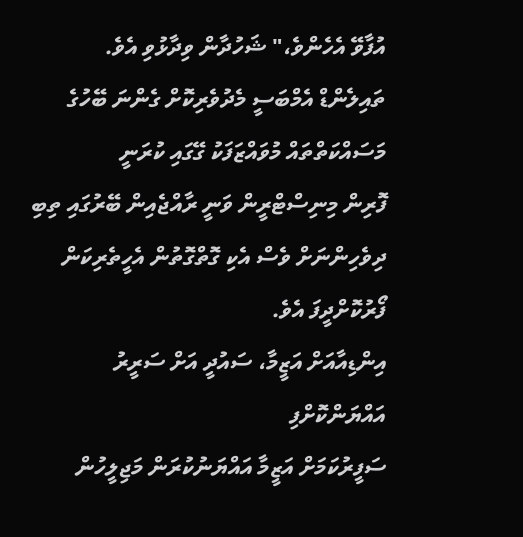އުފާވޭ އެހެންވެ،" ޝަހުދާން ވިދާޅުވި އެވެ.
ތައިލެންޑް އެމްބަސީ މެދުވެރިކޮށް ގެންނަ ބޭހުގެ މަސައްކަތްތައް މުވައްޒަފަކު ގޭގައި ކުރަނީ
ފޮރިން މިނިސްޓްރީން ވަނީ ރާއްޖެއިން ބޭރުގައި ތިބި ދިވެހިންނަށް ވެސް އެކި ގޮތްގޮތުން އެހީތެރިކަން ފޯރުކޮށްދީފަ އެވެ.
އިންޑިއާއަށް އަޒީމާ، ސައުދީ އަށް ސަރީރު އައްޔަންކޮށްފި
ސަފީރުކަމަށް އަޒީމާ އައްޔަނުކުރަން މަޖިލީހުން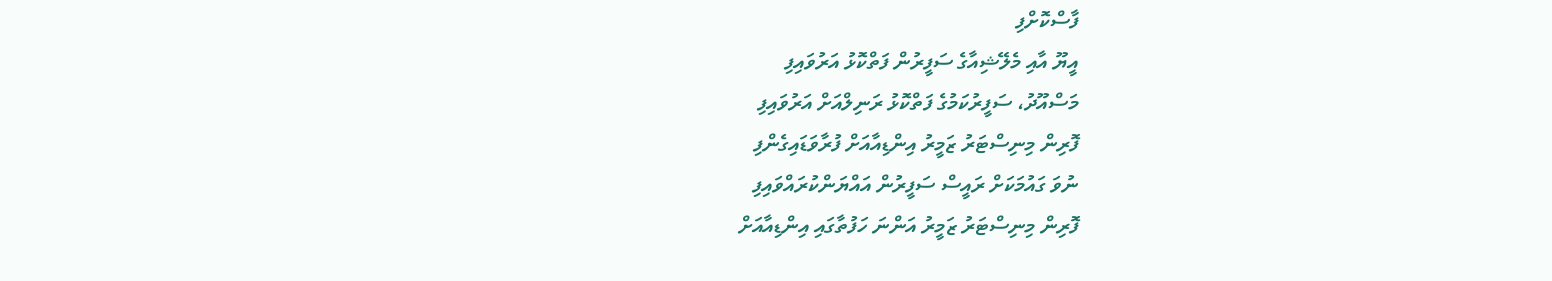ފާސްކޮށްފި
އީޔޫ އާއި މެލޭޝިއާގެ ސަފީރުން ފަތްކޮޅު އަރުވައިފި
މަސްއޫދު، ސަފީރުކަމުގެ ފަތްކޮޅު ރަނިލްއަށް އަރުވައިފި
ފޮރިން މިނިސްޓަރު ޒަމީރު އިންޑިއާއަށް ފުރާވަޑައިގެންފި
ނުވަ ގައުމަކަށް ރައީސް ސަފީރުން އައްޔަންކުރައްވައިފި
ފޮރިން މިނިސްޓަރު ޒަމީރު އަންނަ ހަފުތާގައި އިންޑިއާއަށް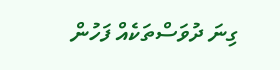ގިނަ ދުވަސްތަކެއް ފަހުން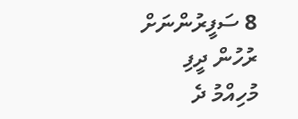8 ސަފީރުންނަށް ރުހުން ދީފި
މުހިއްމު ދެ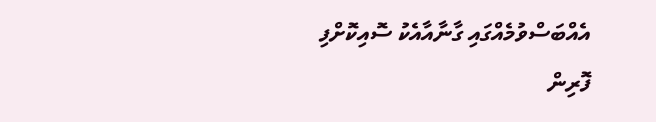އެއްބަސްވުމެއްގައި ގާނާއާއެކު ސޮއިކޮށްފި
ފޮރިން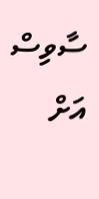ސާވިސް އަށް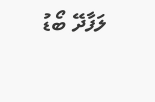ލަފާދޭ ބޯޑު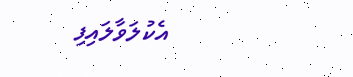އެކުލަވާލައިފި